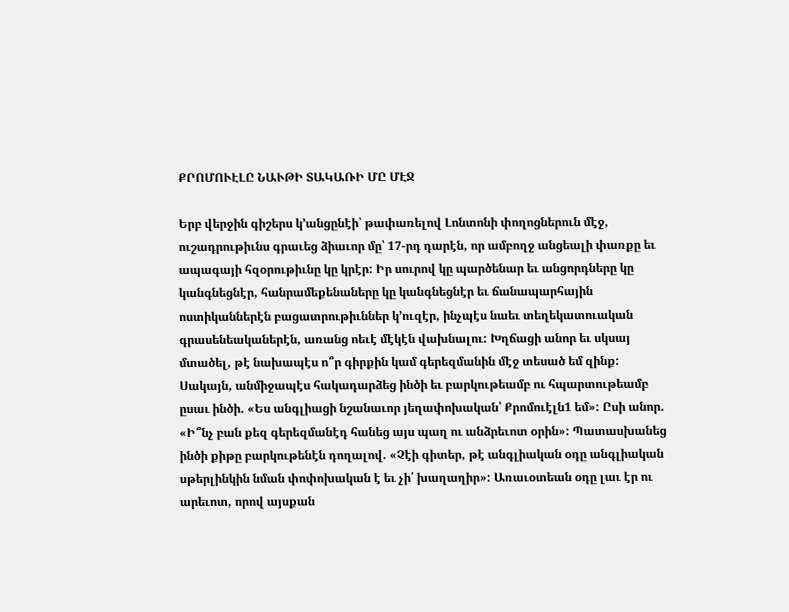ՔՐՈՄՈՒԷԼԸ ՆԱՒԹԻ ՏԱԿԱՌԻ ՄԸ ՄԷՋ

Երբ վերջին գիշերս կ՚անցընէի՝ թափառելով Լոնտոնի փողոցներուն մէջ, ուշադրութիւնս գրաւեց ձիաւոր մը՝ 17-րդ դարէն, որ ամբողջ անցեալի փառքը եւ ապագայի հզօրութիւնը կը կրէր: Իր սուրով կը պարծենար եւ անցորդները կը կանգնեցնէր, հանրամեքենաները կը կանգնեցնէր եւ ճանապարհային ոստիկաններէն բացատրութիւններ կ՚ուզէր, ինչպէս նաեւ տեղեկատուական գրասենեականերէն, առանց ոեւէ մէկէն վախնալու: Խղճացի անոր եւ սկսայ մտածել, թէ նախապէս ո՞ր գիրքին կամ գերեզմանին մէջ տեսած եմ զինք: Սակայն, անմիջապէս հակադարձեց ինծի եւ բարկութեամբ ու հպարտութեամբ ըսաւ ինծի. «Ես անգլիացի նշանաւոր յեղափոխական՝ Քրոմուէլն1 եմ»: Ըսի անոր. «Ի՞նչ բան քեզ գերեզմանէդ հանեց այս պաղ ու անձրեւոտ օրին»: Պատասխանեց ինծի քիթը բարկութենէն դողալով. «Չէի գիտեր, թէ անգլիական օդը անգլիական սթերլինկին նման փոփոխական է եւ չի՛ խաղաղիր»: Առաւօտեան օդը լաւ էր ու արեւոտ, որով այսքան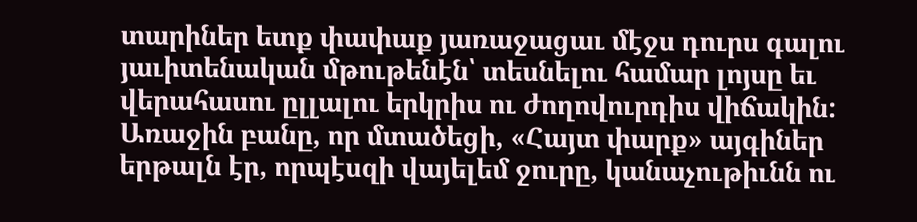տարիներ ետք փափաք յառաջացաւ մէջս դուրս գալու յաւիտենական մթութենէն՝ տեսնելու համար լոյսը եւ վերահասու ըլլալու երկրիս ու ժողովուրդիս վիճակին: Առաջին բանը, որ մտածեցի, «Հայտ փարք» այգիներ երթալն էր, որպէսզի վայելեմ ջուրը, կանաչութիւնն ու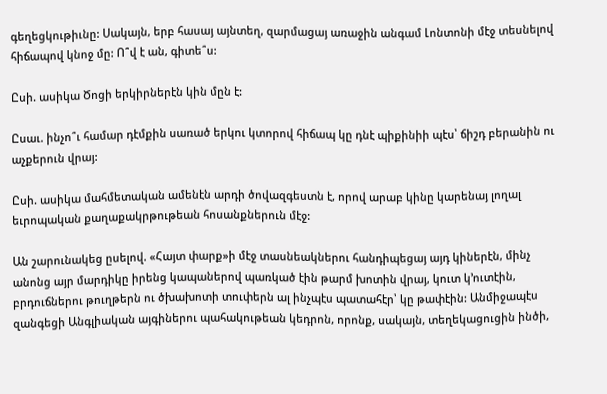գեղեցկութիւնը: Սակայն, երբ հասայ այնտեղ, զարմացայ առաջին անգամ Լոնտոնի մէջ տեսնելով հիճապով կնոջ մը: Ո՞վ է ան, գիտե՞ս:

Ըսի. ասիկա Ծոցի երկիրներէն կին մըն է:

Ըսաւ. ինչո՞ւ համար դէմքին սառած երկու կտորով հիճապ կը դնէ պիքինիի պէս՝ ճիշդ բերանին ու աչքերուն վրայ:

Ըսի. ասիկա մահմետական ամենէն արդի ծովազգեստն է, որով արաբ կինը կարենայ լողալ եւրոպական քաղաքակրթութեան հոսանքներուն մէջ:

Ան շարունակեց ըսելով. «Հայտ փարք»ի մէջ տասնեակներու հանդիպեցայ այդ կիներէն, մինչ անոնց այր մարդիկը իրենց կապաներով պառկած էին թարմ խոտին վրայ, կուտ կ՚ուտէին, բրդուճներու թուղթերն ու ծխախոտի տուփերն ալ ինչպէս պատահէր՝ կը թափէին: Անմիջապէս զանգեցի Անգլիական այգիներու պահակութեան կեդրոն, որոնք, սակայն, տեղեկացուցին ինծի,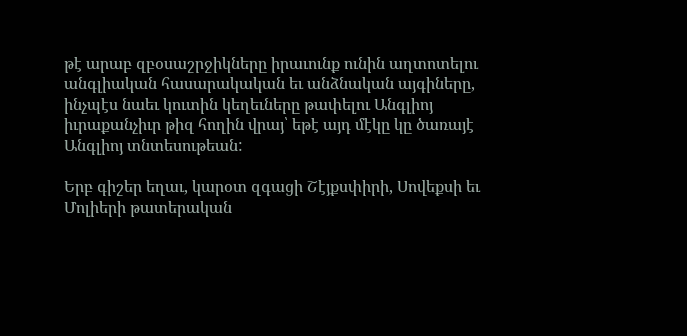թէ արաբ զբօսաշրջիկները իրաւունք ունին աղտոտելու անգլիական հասարակական եւ անձնական այգիները, ինչպէս նաեւ կուտին կեղեւները թափելու Անգլիոյ իւրաքանչիւր թիզ հողին վրայ՝ եթէ այդ մէկը կը ծառայէ Անգլիոյ տնտեսութեան:

Երբ գիշեր եղաւ, կարօտ զգացի Շէյքսփիրի, Սովեքսի եւ Մոլիերի թատերական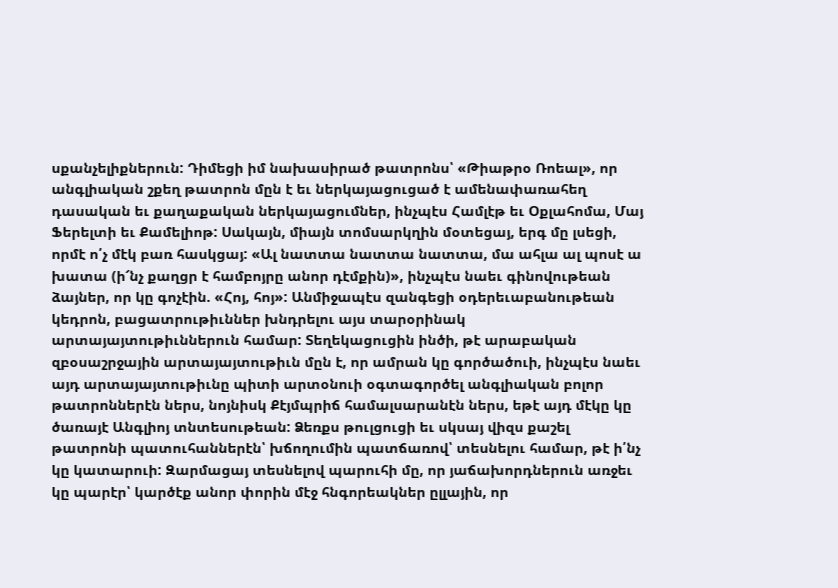սքանչելիքներուն: Դիմեցի իմ նախասիրած թատրոնս՝ «Թիաթրօ Ռոեալ», որ անգլիական շքեղ թատրոն մըն է եւ ներկայացուցած է ամենափառահեղ դասական եւ քաղաքական ներկայացումներ, ինչպէս Համլէթ եւ Օքլահոմա, Մայ Ֆերելտի եւ Քամելիոթ: Սակայն, միայն տոմսարկղին մօտեցայ, երգ մը լսեցի, որմէ ո՛չ մէկ բառ հասկցայ: «Ալ նատտա նատտա նատտա, մա ահլա ալ պոսէ ա խատա (ի՜նչ քաղցր է համբոյրը անոր դէմքին)», ինչպէս նաեւ գինովութեան ձայներ, որ կը գոչէին. «Հոյ, հոյ»: Անմիջապէս զանգեցի օդերեւաբանութեան կեդրոն, բացատրութիւններ խնդրելու այս տարօրինակ արտայայտութիւններուն համար: Տեղեկացուցին ինծի, թէ արաբական զբօսաշրջային արտայայտութիւն մըն է, որ ամրան կը գործածուի, ինչպէս նաեւ այդ արտայայտութիւնը պիտի արտօնուի օգտագործել անգլիական բոլոր թատրոններէն ներս, նոյնիսկ Քէյմպրիճ համալսարանէն ներս, եթէ այդ մէկը կը ծառայէ Անգլիոյ տնտեսութեան: Ձեռքս թուլցուցի եւ սկսայ վիզս քաշել թատրոնի պատուհաններէն՝ խճողումին պատճառով՝ տեսնելու համար, թէ ի՛նչ կը կատարուի: Զարմացայ տեսնելով պարուհի մը, որ յաճախորդներուն առջեւ կը պարէր՝ կարծէք անոր փորին մէջ հնգորեակներ ըլլային, որ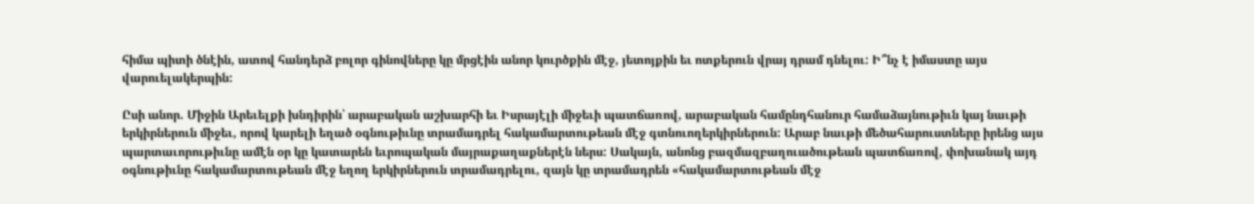հիմա պիտի ծնէին, ատով հանդերձ բոլոր գինովները կը մրցէին անոր կուրծքին մէջ, յետոյքին եւ ոտքերուն վրայ դրամ դնելու: Ի՞նչ է իմաստը այս վարուելակերպին:

Ըսի անոր. Միջին Արեւելքի խնդիրին՝ արաբական աշխարհի եւ Իսրայէլի միջեւի պատճառով, արաբական համընդհանուր համաձայնութիւն կայ նաւթի երկիրներուն միջեւ, որով կարելի եղած օգնութիւնը տրամադրել հակամարտութեան մէջ գտնուողերկիրներուն: Արաբ նաւթի մեծահարուստները իրենց այս պարտաւորութիւնը ամէն օր կը կատարեն եւրոպական մայրաքաղաքներէն ներս: Սակայն, անոնց բազմազբաղուածութեան պատճառով, փոխանակ այդ օգնութիւնը հակամարտութեան մէջ եղող երկիրներուն տրամադրելու, զայն կը տրամադրեն «հակամարտութեան մէջ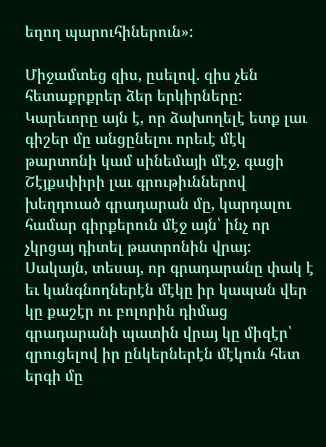եղող պարուհիներուն»:

Միջամտեց զիս, ըսելով. զիս չեն հետաքրքրեր ձեր երկիրները: Կարեւորը այն է, որ ձախողելէ ետք լաւ գիշեր մը անցընելու որեւէ մէկ թարտոնի կամ սինեմայի մէջ, գացի Շէյքսփիրի լաւ գրութիւններով խեղդուած գրադարան մը, կարդալու համար գիրքերուն մէջ այն՝ ինչ որ չկրցայ դիտել թատրոնին վրայ: Սակայն, տեսայ, որ գրադարանը փակ է եւ կանգնողներէն մէկը իր կապան վեր կը քաշէր ու բոլորին դիմաց գրադարանի պատին վրայ կը միզէր՝ զրուցելով իր ընկերներէն մէկուն հետ երգի մը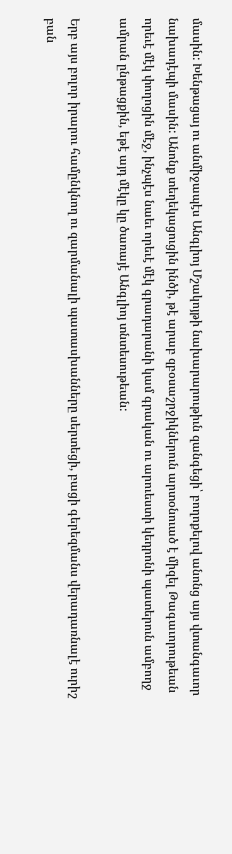մասին: Խենթացայ ու անմիջապէս Անգլիոյ Մշակոյթի նախարարութիւն զանգեցի՝ բողոքելով անոնց այս վտանգաւոր նախադէպի մասին: Անոնք տեղեկացուցին ինծի, թէ արաբ զբօսաշրջիկներուն արտօնուած է միզել Թագաւորութեան որեւէ մէկ փողոցին մէջ, ինչպէս նաեւ որեւէ մէկ գրադարանի կամ գրական ու արուեստի կեդրոնի պատերուն ամբողջ ամրան ընթացքին, եթէ այդ մէկը կը ծառայէ Անգլիոյ տնտեսութեան:

Երբ այս բոլոր իրարու համընկնող ու զարմանալի պատասխանները սերտեցի, բացի գերեզմանս վերադառնալէ ուրիշ բան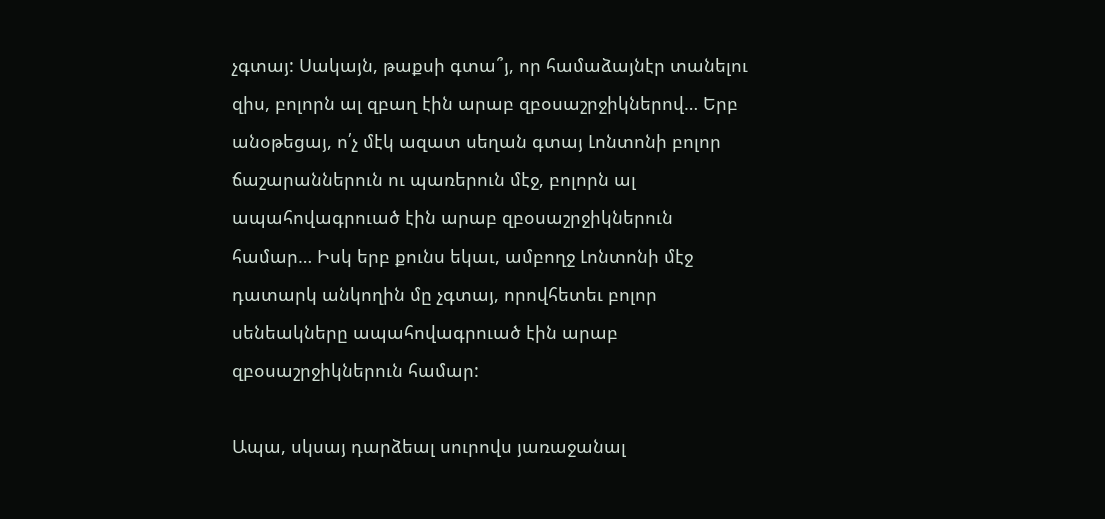չգտայ: Սակայն, թաքսի գտա՞յ, որ համաձայնէր տանելու զիս, բոլորն ալ զբաղ էին արաբ զբօսաշրջիկներով… Երբ անօթեցայ, ո՛չ մէկ ազատ սեղան գտայ Լոնտոնի բոլոր ճաշարաններուն ու պառերուն մէջ, բոլորն ալ ապահովագրուած էին արաբ զբօսաշրջիկներուն համար… Իսկ երբ քունս եկաւ, ամբողջ Լոնտոնի մէջ դատարկ անկողին մը չգտայ, որովհետեւ բոլոր սենեակները ապահովագրուած էին արաբ զբօսաշրջիկներուն համար:

Ապա, սկսայ դարձեալ սուրովս յառաջանալ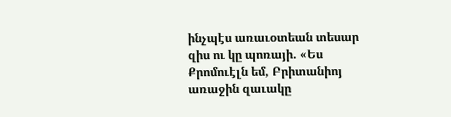ինչպէս առաւօտեան տեսար զիս ու կը պոռայի. «Ես Քրոմուէլն եմ, Բրիտանիոյ առաջին զաւակը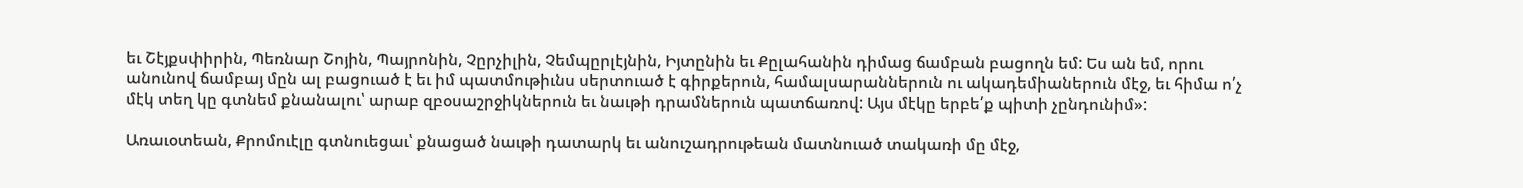եւ Շէյքսփիրին, Պեռնար Շոյին, Պայրոնին, Չըրչիլին, Չեմպըրլէյնին, Իյտընին եւ Քըլահանին դիմաց ճամբան բացողն եմ: Ես ան եմ, որու անունով ճամբայ մըն ալ բացուած է եւ իմ պատմութիւնս սերտուած է գիրքերուն, համալսարաններուն ու ակադեմիաներուն մէջ, եւ հիմա ո՛չ մէկ տեղ կը գտնեմ քնանալու՝ արաբ զբօսաշրջիկներուն եւ նաւթի դրամներուն պատճառով: Այս մէկը երբե՛ք պիտի չընդունիմ»:

Առաւօտեան, Քրոմուէլը գտնուեցաւ՝ քնացած նաւթի դատարկ եւ անուշադրութեան մատնուած տակառի մը մէջ,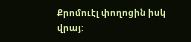Քրոմուէլ փողոցին իսկ վրայ: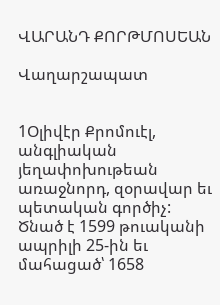ՎԱՐԱՆԴ ՔՈՐԹՄՈՍԵԱՆ

Վաղարշապատ


1Օլիվէր Քրոմուէլ, անգլիական յեղափոխութեան առաջնորդ, զօրավար եւ պետական գործիչ: Ծնած է 1599 թուականի ապրիլի 25-ին եւ մահացած՝ 1658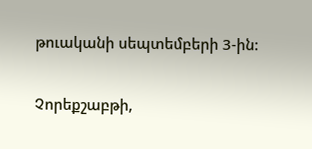թուականի սեպտեմբերի 3-ին:

Չորեքշաբթի,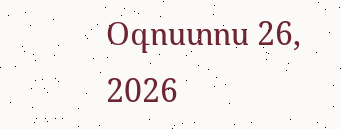Օգոստոս 26, 2026